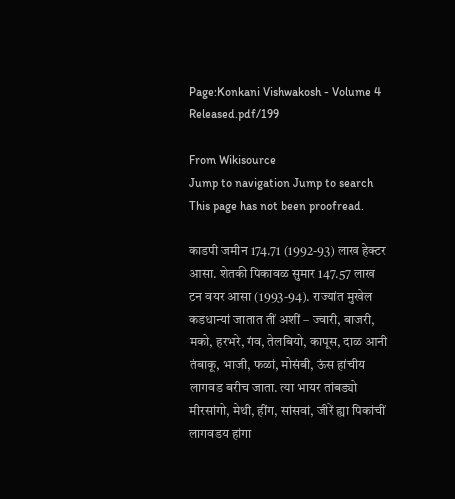Page:Konkani Vishwakosh - Volume 4 Released.pdf/199

From Wikisource
Jump to navigation Jump to search
This page has not been proofread.

काडपी जमीन 174.71 (1992-93) लाख हेक्टर आसा. शेतकी पिकावळ सुमार 147.57 लाख टन वयर आसा (1993-94). राज्यांत मुखेल कडधान्यां जातात तीं अशीं – ज्वारी, बाजरी, मको, हरभरे, गंव, तेलबियो, कापूस, दाळ आनी तंबाकू, भाजी, फळां, मोसंबी, ऊंस हांचीय लागवड बरीच जाता. त्या भायर तांबड्यो मीरसांगो, मेथी, हींग, सांसवां, जीरें ह्या पिकांचीं लागवडय हांगा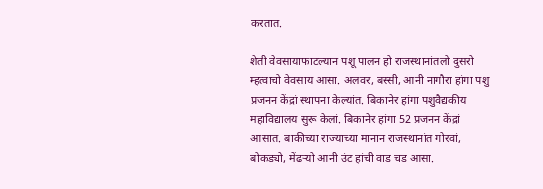करतात.

शेती वेवसायाफाटल्यान पशू पालन हो राजस्थानांतलो दुसरो म्हत्वाचो वेवसाय आसा. अलवर, बस्सी, आनी नागौरा हांगा पशु प्रजनन केंद्रां स्थापना केल्यांत. बिकानेर हांगा पशुवैद्यकीय महाविद्यालय सुरू केलां. बिकानेर हांगा 52 प्रजनन केंद्रां आसात. बाकीच्या राज्याच्या मानान राजस्थानांत गोरवां, बोकड्यो, मेंढऱ्यो आनी उंट हांची वाड चड आसा.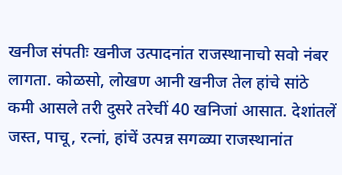खनीज संपतीः खनीज उत्पादनांत राजस्थानाचो सवो नंबर लागता. कोळसो, लोखण आनी खनीज तेल हांचे सांठे कमी आसले तरी दुसरे तरेचीं 40 खनिजां आसात. देशांतलें जस्त, पाचू, रत्नां, हांचें उत्पन्न सगळ्या राजस्थानांत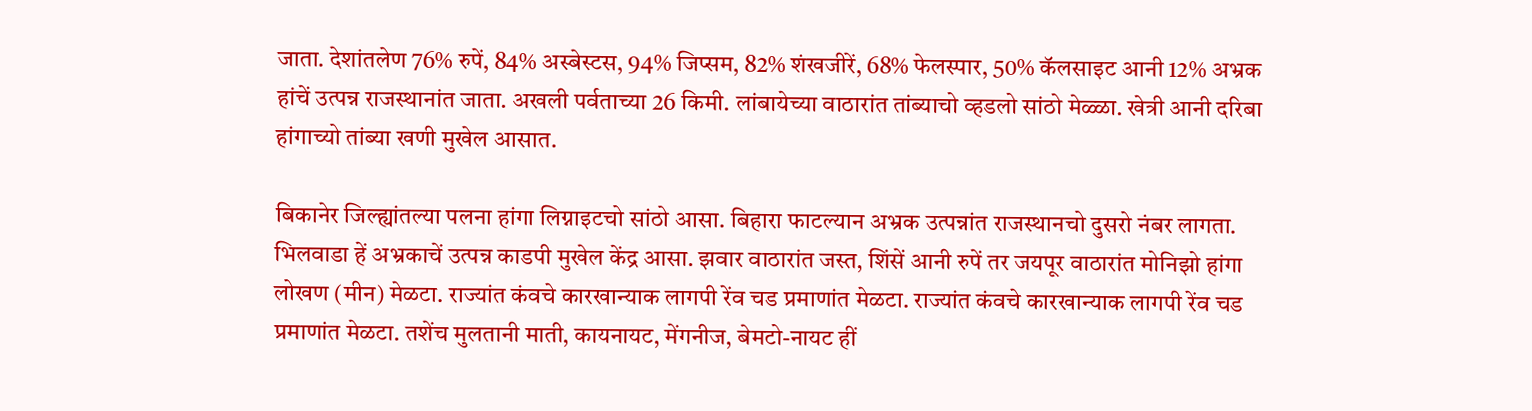जाता. देशांतलेण 76% रुपें, 84% अस्बेस्टस, 94% जिप्सम, 82% शंखजीरें, 68% फेलस्पार, 50% कॅलसाइट आनी 12% अभ्रक हांचें उत्पन्न राजस्थानांत जाता. अखली पर्वताच्या 26 किमी. लांबायेच्या वाठारांत तांब्याचो व्हडलो सांठो मेळ्ळा. खेत्री आनी दरिबा हांगाच्यो तांब्या खणी मुखेल आसात.

बिकानेर जिल्ह्यांतल्या पलना हांगा लिग्नाइटचो सांठो आसा. बिहारा फाटल्यान अभ्रक उत्पन्नांत राजस्थानचो दुसरो नंबर लागता. भिलवाडा हें अभ्रकाचें उत्पन्न काडपी मुखेल केंद्र आसा. झवार वाठारांत जस्त, शिंसें आनी रुपें तर जयपूर वाठारांत मोनिझो हांगा लोखण (मीन) मेळटा. राज्यांत कंवचे कारखान्याक लागपी रेंव चड प्रमाणांत मेळटा. राज्यांत कंवचे कारखान्याक लागपी रेंव चड प्रमाणांत मेळटा. तशेंच मुलतानी माती, कायनायट, मेंगनीज, बेमटो-नायट हीं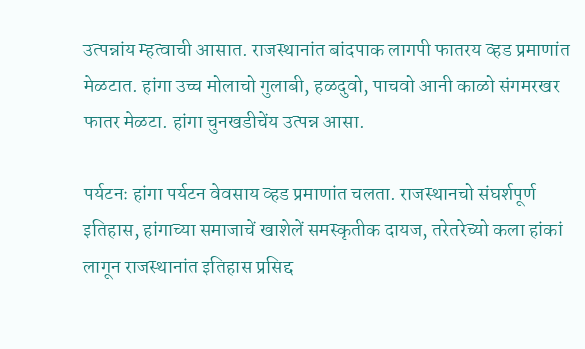उत्पन्नांय म्हत्वाची आसात. राजस्थानांत बांदपाक लागपी फातरय व्हड प्रमाणांत मेळटात. हांगा उच्च मोलाचो गुलाबी, हळदुवो, पाचवो आनी काळो संगमरखर फातर मेळटा. हांगा चुनखडीचेंय उत्पन्न आसा.

पर्यटनः हांगा पर्यटन वेवसाय व्हड प्रमाणांत चलता. राजस्थानचो संघर्शपूर्ण इतिहास, हांगाच्या समाजाचें खाशेलें समस्कृतीक दायज, तरेतरेच्यो कला हांकां लागून राजस्थानांत इतिहास प्रसिद्द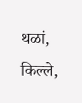थळां, किल्ले,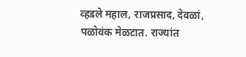व्हडले महाल, राजप्रसाद, देवळां, पळोवंक मेळटात. राज्यांत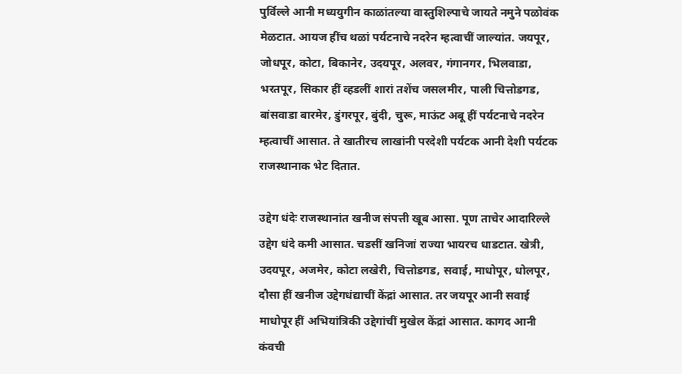पुर्विल्ले आनी मध्ययुगीन काळांतल्या वास्तुशिल्पाचे जायते नमुने पळोवंक मेळटात. आयज हींच थळां पर्यटनाचे नदरेन म्हत्वाचीं जाल्यांत. जयपूर, जोधपूर, कोटा, बिकानेर, उदयपूर, अलवर, गंगानगर, भिलवाडा, भरतपूर, सिकार हीं व्हडलीं शारां तशेंच जसलमीर, पाली चित्तोडगड, बांसवाडा बारमेर, डुंगरपूर, बुंदी, चुरू, माऊंट अबू हीं पर्यटनाचे नदरेन म्हत्वाचीं आसात. ते खातीरच लाखांनी परदेशी पर्यटक आनी देशी पर्यटक राजस्थानाक भेट दितात.

उद्देग धंदेः राजस्थानांत खनीज संपत्ती खूब आसा. पूण ताचेर आदारिल्ले उद्देग धंदे कमी आसात. चडसीं खनिजां राज्या भायरच धाडटात. खेत्री, उदयपूर, अजमेर, कोटा लखेरी, चित्तोडगड, सवाई, माधोपूर, धोलपूर, दौसा हीं खनीज उद्देगधंद्याचीं केंद्रां आसात. तर जयपूर आनी सवाई माधोपूर हीं अभियांत्रिकी उद्देगांचीं मुखेल केंद्रां आसात. कागद आनी कंवची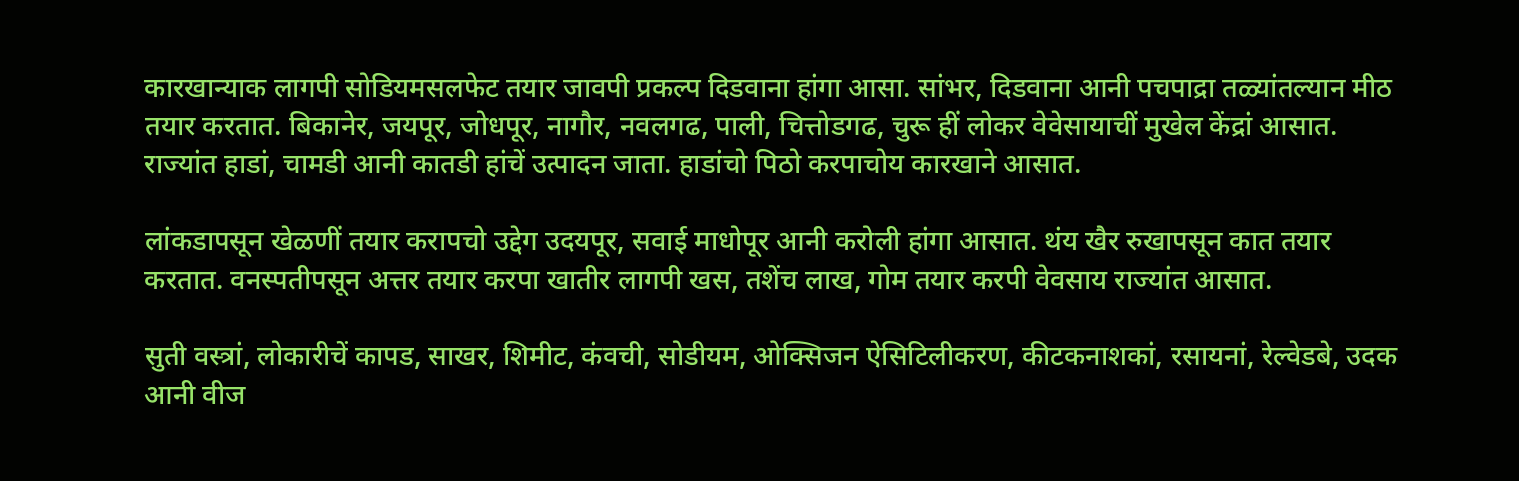कारखान्याक लागपी सोडियमसलफेट तयार जावपी प्रकल्प दिडवाना हांगा आसा. सांभर, दिडवाना आनी पचपाद्रा तळ्यांतल्यान मीठ तयार करतात. बिकानेर, जयपूर, जोधपूर, नागौर, नवलगढ, पाली, चित्तोडगढ, चुरू हीं लोकर वेवेसायाचीं मुखेल केंद्रां आसात. राज्यांत हाडां, चामडी आनी कातडी हांचें उत्पादन जाता. हाडांचो पिठो करपाचोय कारखाने आसात.

लांकडापसून खेळणीं तयार करापचो उद्देग उदयपूर, सवाई माधोपूर आनी करोली हांगा आसात. थंय खैर रुखापसून कात तयार करतात. वनस्पतीपसून अत्तर तयार करपा खातीर लागपी खस, तशेंच लाख, गोम तयार करपी वेवसाय राज्यांत आसात.

सुती वस्त्रां, लोकारीचें कापड, साखर, शिमीट, कंवची, सोडीयम, ओक्सिजन ऐसिटिलीकरण, कीटकनाशकां, रसायनां, रेल्वेडबे, उदक आनी वीज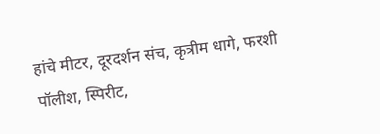हांचे मीटर, दूरदर्शन संच, कृत्रीम धागे, फरशी पॉलीश, स्पिरीट,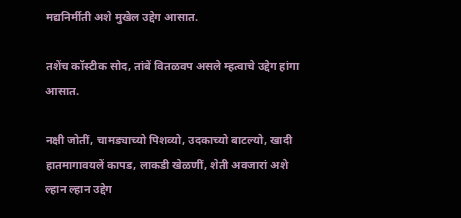मद्यनिर्मीती अशे मुखेल उद्देग आसात.

तशेंच कॉस्टीक सोद, तांबें वितळवप असले म्हत्वाचे उद्देग हांगा आसात.

नक्षी जोतीं, चामड्याच्यो पिशव्यो, उदकाच्यो बाटल्यो, खादी हातमागावयलें कापड, लाकडी खेळणीं, शेती अवजारां अशे ल्हान ल्हान उद्देग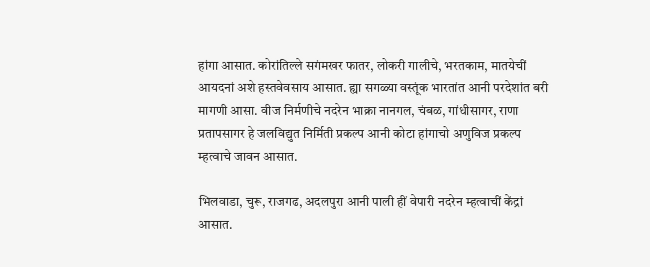हांगा आसात. कोरांतिल्ले सगंमखर फातर, लोकरी गालीचे, भरतकाम, मातयेचीं आयदनां अशे हस्तवेवसाय आसात. ह्या सगळ्या वस्तूंक भारतांत आनी परदेशांत बरी मागणी आसा. वीज निर्मणीचे नदरेन भाक्रा नानगल, चंबळ, गांधीसागर, राणा प्रतापसागर हे जलविद्युत निर्मिती प्रकल्प आनी कोटा हांगाचो अणुविज प्रकल्प म्हत्वाचे जावन आसात.

भिलवाडा, चुरू, राजगढ, अदलपुरा आनी पाली हीं वेपारी नदरेन म्हत्वाचीं केंद्रां आसात.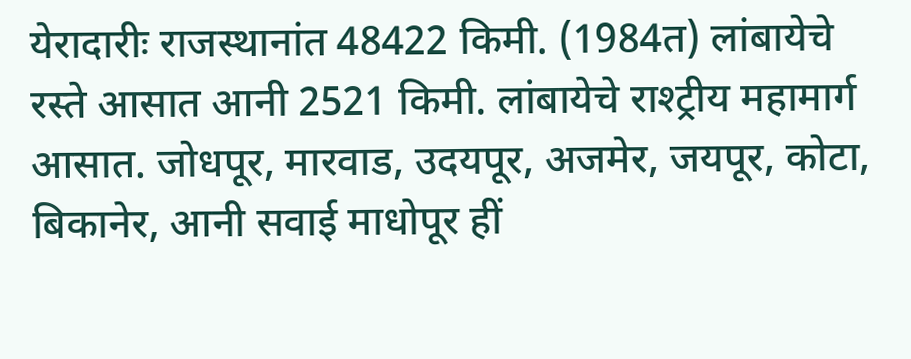येरादारीः राजस्थानांत 48422 किमी. (1984त) लांबायेचे रस्ते आसात आनी 2521 किमी. लांबायेचे राश्ट्रीय महामार्ग आसात. जोधपूर, मारवाड, उदयपूर, अजमेर, जयपूर, कोटा, बिकानेर, आनी सवाई माधोपूर हीं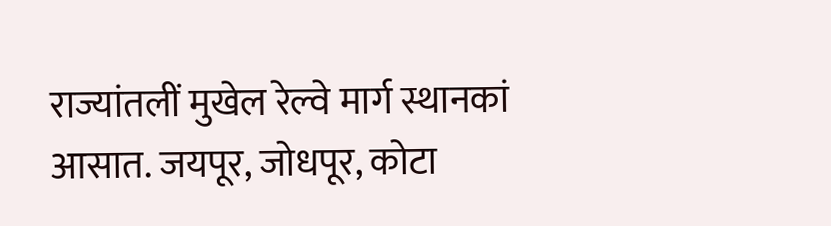राज्यांतलीं मुखेल रेल्वे मार्ग स्थानकां आसात. जयपूर, जोधपूर, कोटा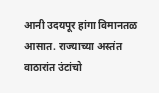आनी उदयपूर हांगा विमानतळ आसात. राज्याच्या अस्तंत वाठारांत उंटांचो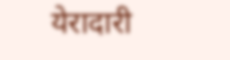येरादारी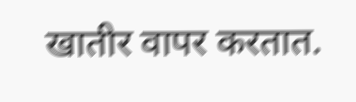खातीर वापर करतात.